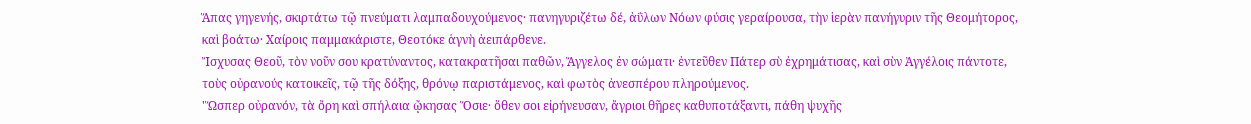Ἅπας γηγενής, σκιρτάτω τῷ πνεύματι λαμπαδουχούμενος· πανηγυριζέτω δέ, ἀΰλων Νόων φύσις γεραίρουσα, τὴν ἱερὰν πανήγυριν τῆς Θεομήτορος, καὶ βοάτω· Χαίροις παμμακάριστε, Θεοτόκε ἁγνὴ ἀειπάρθενε.
Ἴσχυσας Θεοῦ, τὸν νοῦν σου κρατύναντος, κατακρατῆσαι παθῶν, Ἄγγελος ἐν σώματι· ἐντεῦθεν Πάτερ σὺ ἐχρημάτισας, καὶ σὺν Ἀγγέλοις πάντοτε, τοὺς οὐρανούς κατοικεῖς, τῷ τῆς δόξης, θρόνῳ παριστάμενος, καὶ φωτὸς ἀνεσπέρου πληρούμενος.
'Ὥσπερ οὐρανόν, τὰ ὄρη καὶ σπήλαια ᾤκησας Ὅσιε· ὅθεν σοι εἰρήνευσαν, ἄγριοι θῆρες καθυποτάξαντι, πάθη ψυχῆς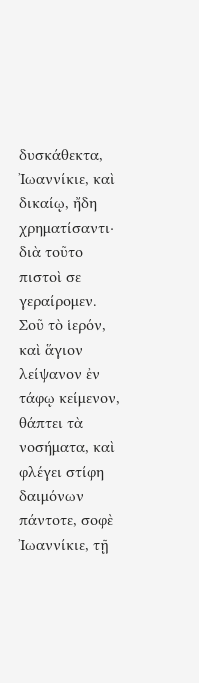δυσκάθεκτα, Ἰωαννίκιε, καὶ δικαίῳ, ἤδη χρηματίσαντι· διὰ τοῦτο πιστοὶ σε γεραίρομεν.
Σοῦ τὸ ἱερόν, καὶ ἅγιον λείψανον ἐν τάφῳ κείμενον, θάπτει τὰ νοσήματα, καὶ φλέγει στίφη δαιμόνων πάντοτε, σοφὲ Ἰωαννίκιε, τῇ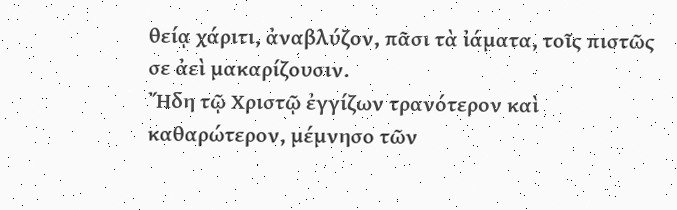θείᾳ χάριτι, ἀναβλύζον, πᾶσι τὰ ἰάματα, τοῖς πιστῶς σε ἀεὶ μακαρίζουσιν.
Ἤδη τῷ Χριστῷ ἐγγίζων τρανότερον καὶ καθαρώτερον, μέμνησο τῶν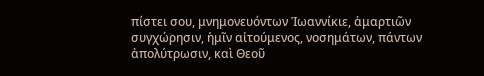πίστει σου, μνημονευόντων Ἰωαννίκιε, ἁμαρτιῶν συγχώρησιν, ἡμῖν αἰτούμενος, νοσημάτων, πάντων ἀπολύτρωσιν, καὶ Θεοῦ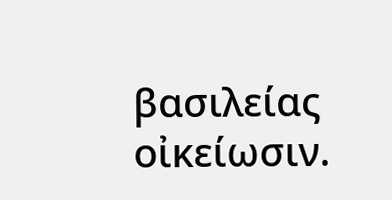βασιλείας οἰκείωσιν.